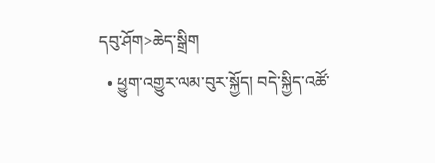དབུ་ཤོག>ཆེད་སྒྲིག
  • ཕྱུག་འགྱུར་ལམ་བུར་སྐྱོད། བདེ་སྐྱིད་འཚོ་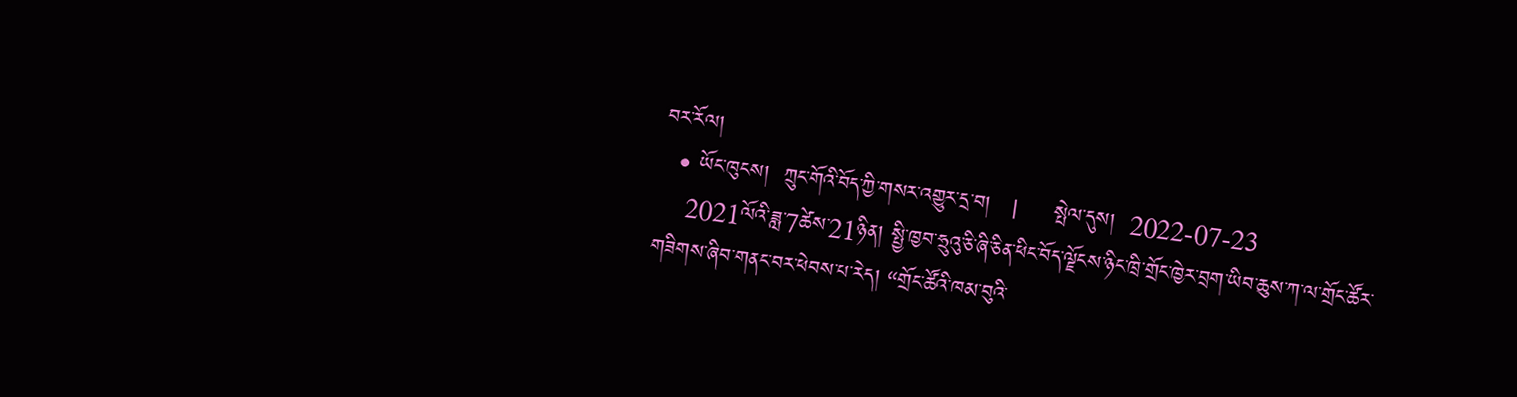བར་རོལ།
  • ཡོང་ཁུངས།  ཀྲུང་གོའི་བོད་ཀྱི་གསར་འགྱུར་དྲ་བ།   |     སྤེལ་དུས།  2022-07-23
    2021ལོའི་ཟླ་7ཚེས་21ཉིན། སྤྱི་ཁྱབ་ཧྲུའུ་ཅི་ཞི་ཅིན་ཕིང་བོད་ལྗོངས་ཉིང་ཁྲི་གྲོང་ཁྱེར་བྲག་ཡིབ་ཆུས་ཀ་ལ་གྲོང་ཚོར་གཟིགས་ཞིབ་གནང་བར་ཕེབས་པ་རེད། “གྲོང་ཚོའི་ཁམ་བུའི་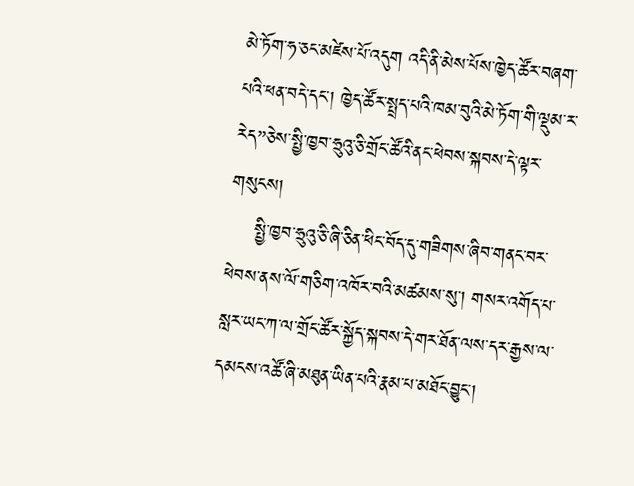མེ་ཏོག་ཧ་ཅང་མཛེས་པོ་འདུག འདི་ནི་མེས་པོས་ཁྱེད་ཚོར་བཞག་པའི་ཕན་བདེ་དང་། ཁྱེད་ཚོར་སྤྲད་པའི་ཁམ་བུའི་མེ་ཏོག་གི་ལྡུམ་ར་རེད”ཅེས་སྤྱི་ཁྱབ་ཧྲུའུ་ཅི་གྲོང་ཚོའི་ནང་ཕེབས་སྐབས་དེ་ལྟར་གསུངས།
    སྤྱི་ཁྱབ་ཧྲུའུ་ཅི་ཞི་ཅིན་ཕིང་བོད་དུ་གཟིགས་ཞིབ་གནང་བར་ཕེབས་ནས་ལོ་གཅིག་འཁོར་བའི་མཚམས་སུ་། གསར་འགོད་པ་སླར་ཡང་ཀ་ལ་གྲོང་ཚོར་སྐྱོད་སྐབས་དེ་གར་ཐོན་ལས་དར་རྒྱས་ལ་དམངས་འཚོ་ཞི་མཐུན་ཡིན་པའི་རྣམ་པ་མཐོང་བྱུང་།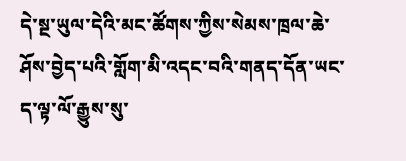དེ་སྔ་ཡུལ་དེའི་མང་ཚོགས་ཀྱིས་སེམས་ཁྲལ་ཆེ་ཤོས་བྱེད་པའི་གློག་མི་འདང་བའི་གནད་དོན་ཡང་ད་ལྟ་ལོ་རྒྱུས་སུ་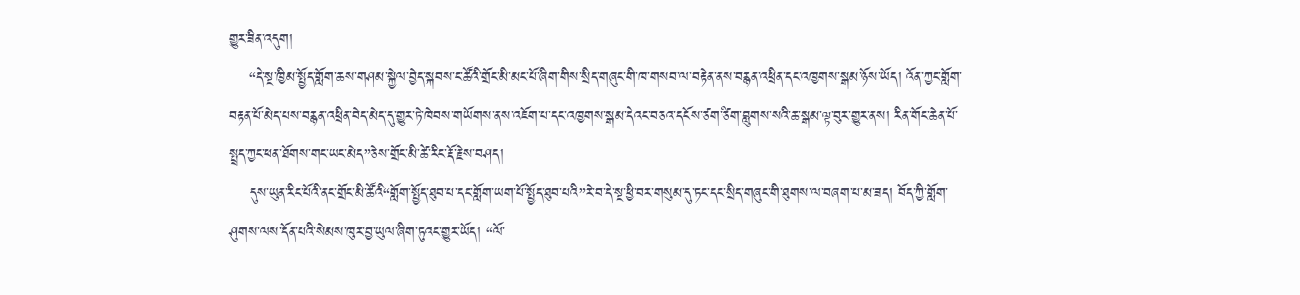གྱུར་ཟིན་འདུག།
    “དེ་སྔ་ཁྱིམ་སྤྱོད་གློག་ཆས་གཤམ་སྐྱེལ་བྱེད་སྐབས་ང་ཚོའི་གྲོང་མི་མང་པོ་ཞིག་གིས་སྲིད་གཞུང་གི་ཁ་གསབ་ལ་བརྟེན་ནས་བརྙན་འཕྲིན་དང་འཁྱགས་སྒམ་ཉོས་ཡོད། འོན་ཀྱང་གློག་བརྟན་པོ་མེད་པས་བརྙན་འཕྲིན་བེད་མེད་དུ་གྱུར་ཏེ་ཁེབས་གཡོགས་ནས་འཇོག་པ་དང་འཁྱགས་སྒམ་དེའང་བཅའ་དངོས་ཙག་ཙིག་བླུགས་སའི་ཆ་སྒམ་ལྟ་བུར་གྱུར་ནས། རིན་གོང་ཆེན་པོ་སྤྲད་ཀྱང་ཕན་ཐོགས་གང་ཡང་མེད”ཅེས་གྲོང་མི་ཚེ་རིང་རྡོ་རྗེས་བཤད།
    དུས་ཡུན་རིང་པོའི་ནང་གྲོང་མི་ཚོའི“གློག་སྤྱོད་ཐུབ་པ་དང་གློག་ཡག་པོ་སྤྱོད་ཐུབ་པའི”རེ་བ་དེ་སྔ་ཕྱི་བར་གསུམ་དུ་ཏང་དང་སྲིད་གཞུང་གི་ཐུགས་ལ་བཞག་པ་མ་ཟད། བོད་ཀྱི་གློག་ཤུགས་ལས་དོན་པའི་སེམས་ཁུར་བྱ་ཡུལ་ཞིག་ཏུའང་གྱུར་ཡོད། “ལོ་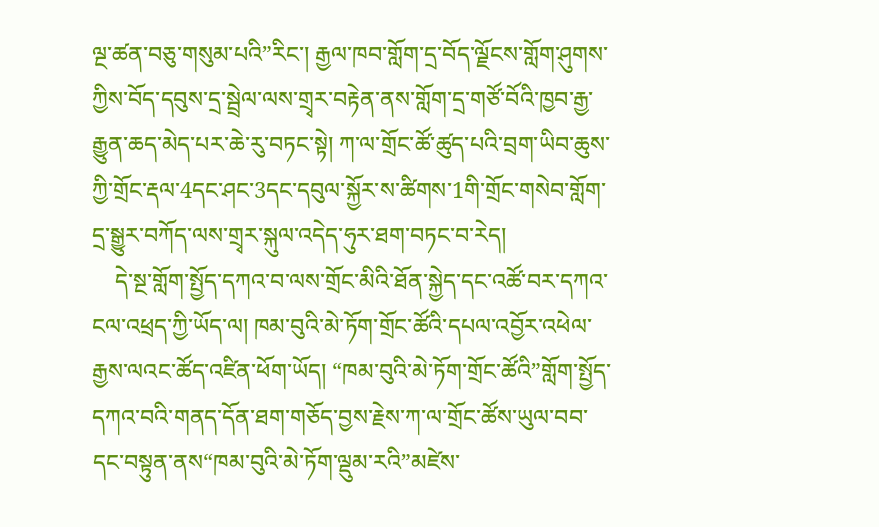ལྔ་ཚན་བཅུ་གསུམ་པའི”རིང་། རྒྱལ་ཁབ་གློག་དྲ་བོད་ལྗོངས་གློག་ཤུགས་ཀྱིས་བོད་དབུས་དྲ་སྦྲེལ་ལས་གྲྭར་བརྟེན་ནས་གློག་དྲ་གཙོ་བོའི་ཁྱབ་རྒྱ་རྒྱུན་ཆད་མེད་པར་ཆེ་རུ་བཏང་སྟེ། ཀ་ལ་གྲོང་ཚོ་ཚུད་པའི་བྲག་ཡིབ་ཆུས་ཀྱི་གྲོང་རྡལ་4དང་ཤང་3དང་དབུལ་སྐྱོར་ས་ཚིགས་1གི་གྲོང་གསེབ་གློག་དྲ་སྒྱུར་བཀོད་ལས་གྲྭར་སྐུལ་འདེད་ཧུར་ཐག་བཏང་བ་རེད།
    དེ་སྔ་གློག་སྤྱོད་དཀའ་བ་ལས་གྲོང་མིའི་ཐོན་སྐྱེད་དང་འཚོ་བར་དཀའ་ངལ་འཕྲད་ཀྱི་ཡོད་ལ། ཁམ་བུའི་མེ་ཏོག་གྲོང་ཚོའི་དཔལ་འབྱོར་འཕེལ་རྒྱས་ལའང་ཚོད་འཛིན་ཕོག་ཡོད། “ཁམ་བུའི་མེ་ཏོག་གྲོང་ཚོའི”གློག་སྤྱོད་དཀའ་བའི་གནད་དོན་ཐག་གཅོད་བྱས་རྗེས་ཀ་ལ་གྲོང་ཚོས་ཡུལ་བབ་དང་བསྟུན་ནས“ཁམ་བུའི་མེ་ཏོག་ལྡུམ་རའི”མཛེས་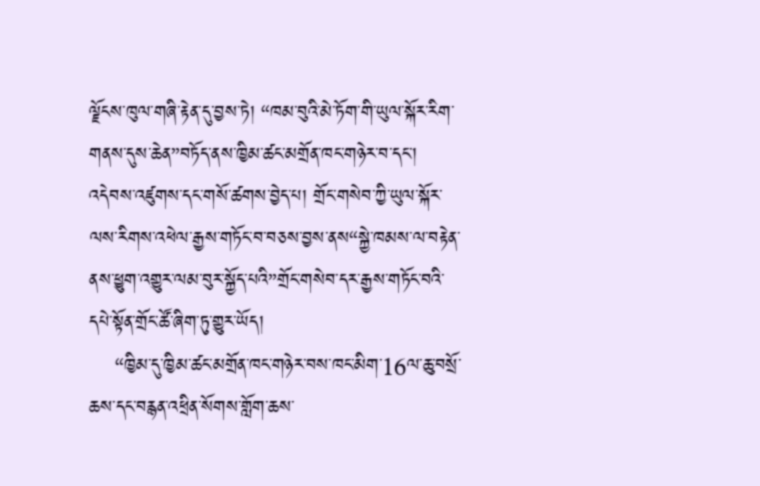ལྗོངས་ཁུལ་གཞི་རྟེན་དུ་བྱས་ཏེ། “ཁམ་བུའི་མེ་ཏོག་གི་ཡུལ་སྐོར་རིག་གནས་དུས་ཆེན”བཏོད་ནས་ཁྱིམ་ཚང་མགྲོན་ཁང་གཉེར་བ་དང་། འདེབས་འཛུགས་དང་གསོ་ཚགས་བྱེད་པ། གྲོང་གསེབ་ཀྱི་ཡུལ་སྐོར་ལས་རིགས་འཕེལ་རྒྱས་གཏོང་བ་བཅས་བྱས་ནས“སྐྱེ་ཁམས་ལ་བརྟེན་ནས་ཕྱུག་འགྱུར་ལམ་བུར་སྐྱོད་པའི”གྲོང་གསེབ་དར་རྒྱས་གཏོང་བའི་དཔེ་སྟོན་གྲོང་ཚོ་ཞིག་ཏུ་གྱུར་ཡོད།
    “ཁྱིམ་དུ་ཁྱིམ་ཚང་མགྲོན་ཁང་གཉེར་བས་ཁང་མིག་16ལ་ཆུ་བསྲོ་ཆས་དང་བརྙན་འཕྲིན་སོགས་གློག་ཆས་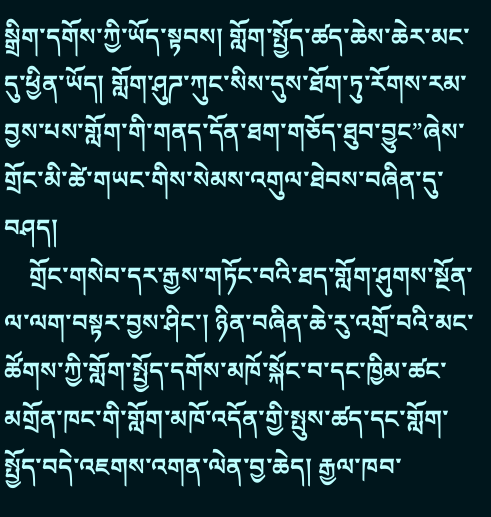སྒྲིག་དགོས་ཀྱི་ཡོད་སྟབས། གློག་སྤྱོད་ཚད་ཆེས་ཆེར་མང་དུ་ཕྱིན་ཡོད། གློག་ཤུཌ་ཀུང་སིས་དུས་ཐོག་ཏུ་རོགས་རམ་བྱས་པས་གློག་གི་གནད་དོན་ཐག་གཅོད་ཐུབ་བྱུང”ཞེས་གྲོང་མི་ཚེ་གཡང་གིས་སེམས་འགུལ་ཐེབས་བཞིན་དུ་བཤད།
    གྲོང་གསེབ་དར་རྒྱས་གཏོང་བའི་ཐད་གློག་ཤུགས་སྔོན་ལ་ལག་བསྟར་བྱས་ཤིང་། ཉིན་བཞིན་ཆེ་རུ་འགྲོ་བའི་མང་ཚོགས་ཀྱི་གློག་སྤྱོད་དགོས་མཁོ་སྐོང་བ་དང་ཁྱིམ་ཚང་མགྲོན་ཁང་གི་གློག་མཁོ་འདོན་གྱི་སྤུས་ཚད་དང་གློག་སྤྱོད་བདེ་འཇགས་འགན་ལེན་བྱ་ཆེད། རྒྱལ་ཁབ་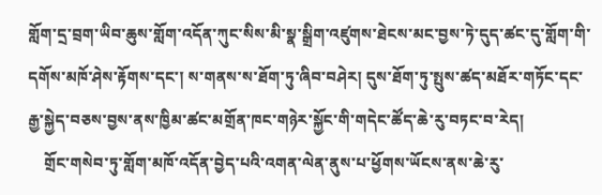གློག་དྲ་བྲག་ཡིབ་ཆུས་གློག་འདོན་ཀུང་སིས་མི་སྣ་སྒྲིག་འཛུགས་ཐེངས་མང་བྱས་ཏེ་དུད་ཚང་དུ་གློག་གི་དགོས་མཁོ་ཤེས་རྟོགས་དང་། ས་གནས་ས་ཐོག་ཏུ་ཞིབ་བཤེར། དུས་ཐོག་ཏུ་སྤུས་ཚད་མཐོར་གཏོང་དང་རྒྱ་སྐྱེད་བཅས་བྱས་ནས་ཁྱིམ་ཚང་མགྲོན་ཁང་གཉེར་སྐྱོང་གི་གདེང་ཚོད་ཆེ་རུ་བཏང་བ་རེད།
    གྲོང་གསེབ་ཏུ་གློག་མཁོ་འདོན་བྱེད་པའི་འགན་ལེན་ནུས་པ་ཕྱོགས་ཡོངས་ནས་ཆེ་རུ་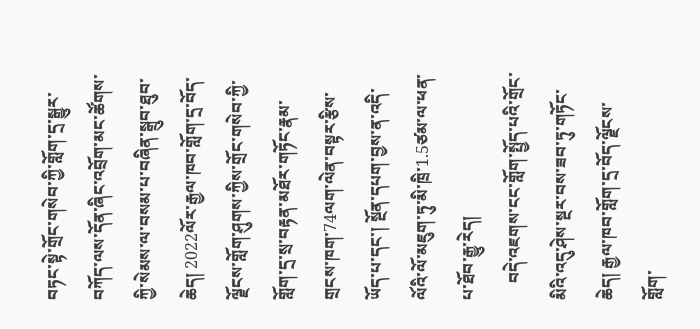བཏང་སྟེ་གྲོང་གསེབ་ཀྱི་གློག་དྲ་སྒྱུར་བཀོད་ལས་དོན་ཞིང་འབྲོག་མང་ཚོགས་ཀྱི་སེམས་ལ་བསམ་པ་བཞིན་སྒྲུབ་ཐུབ་ཆེད། 2022ལོར་རྒྱལ་ཁབ་གློག་དྲ་བོད་ལྗོངས་གློག་ཤུགས་ཀྱིས་གྲོང་གསེབ་ཀྱི་གློག་དྲ་སྲ་བརྟན་མཐོར་གཏོང་རྣམ་གྲངས་ཁག་74ལག་ལེན་བསྟར་རྩིས་ཡོད་པ་དང་། སྔོན་དཔག་བྱས་ན་འདི་ལོའི་ལོ་མཇུག་ཏུ་མི་ཁྲི་1.5ཙམ་ལ་ཕན་པ་ཐོབ་རྒྱུ་རེད།
    བདེ་འཇགས་ངང་གློག་སྤྱོད་པའི་གྲོང་མིའི་འདུ་ཤེས་སྔར་བས་ཟབ་ཏུ་གཏོང་ཆེད། རྒྱལ་ཁབ་གློག་དྲ་བོད་ལྗོངས་གློག་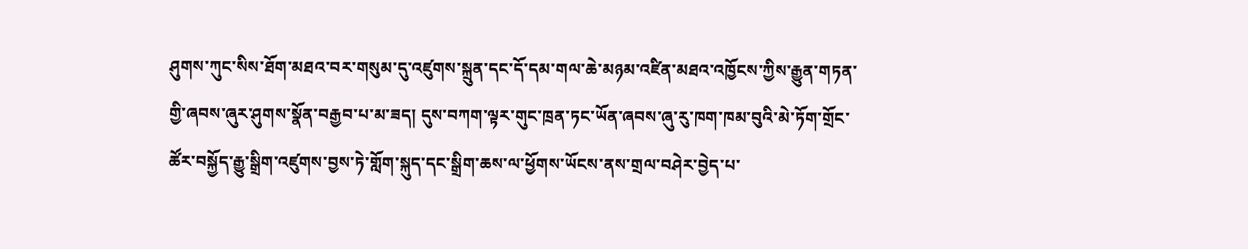ཤུགས་ཀུང་སིས་ཐོག་མཐའ་བར་གསུམ་དུ་འཛུགས་སྐྲུན་དང་དོ་དམ་གལ་ཆེ་མཉམ་འཛིན་མཐའ་འཁྱོངས་ཀྱིས་རྒྱུན་གཏན་གྱི་ཞབས་ཞུར་ཤུགས་སྣོན་བརྒྱབ་པ་མ་ཟད། དུས་བཀག་ལྟར་གུང་ཁྲན་ཏང་ཡོན་ཞབས་ཞུ་རུ་ཁག་ཁམ་བུའི་མེ་ཏོག་གྲོང་ཚོར་བསྐྱོད་རྒྱུ་སྒྲིག་འཛུགས་བྱས་ཏེ་གློག་སྐུད་དང་སྒྲིག་ཆས་ལ་ཕྱོགས་ཡོངས་ནས་གྲལ་བཤེར་བྱེད་པ་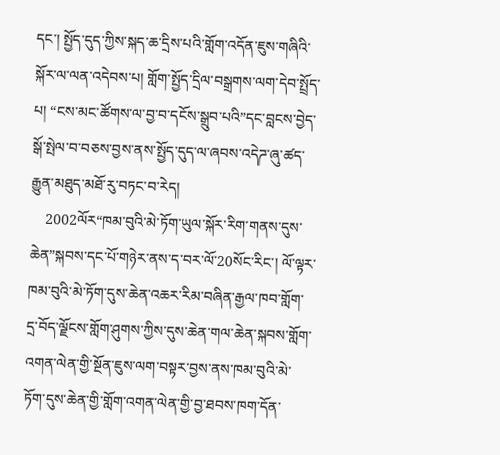དང་། སྤྱོད་དུད་ཀྱིས་སྐད་ཆ་དྲིས་པའི་གློག་འདོན་ཇུས་གཞིའི་སྐོར་ལ་ལན་འདེབས་པ། གློག་སྤྱོད་དྲིལ་བསྒྲགས་ལག་དེབ་སྤྲོད་པ། “ངས་མང་ཚོགས་ལ་བྱ་བ་དངོས་སྒྲུབ་པའི”དང་བླངས་བྱེད་སྒོ་སྤེལ་བ་བཅས་བྱས་ནས་སྤྱོད་དུད་ལ་ཞབས་འདེཌ་ཞུ་ཚད་རྒྱུན་མཐུད་མཐོ་རུ་བཏང་བ་རེད།
    2002ལོར“ཁམ་བུའི་མེ་ཏོག་ཡུལ་སྐོར་རིག་གནས་དུས་ཆེན”སྐབས་དང་པོ་གཉེར་ནས་ད་བར་ལོ་20སོང་རིང་། ལོ་ལྟར་ཁམ་བུའི་མེ་ཏོག་དུས་ཆེན་འཆར་རིམ་བཞིན་རྒྱལ་ཁབ་གློག་དྲ་བོད་ལྗོངས་གློག་ཤུགས་ཀྱིས་དུས་ཆེན་གལ་ཆེན་སྐབས་གློག་འགན་ལེན་གྱི་སྔོན་ཇུས་ལག་བསྟར་བྱས་ནས་ཁམ་བུའི་མེ་ཏོག་དུས་ཆེན་གྱི་གློག་འགན་ལེན་གྱི་བྱ་ཐབས་ཁག་དོན་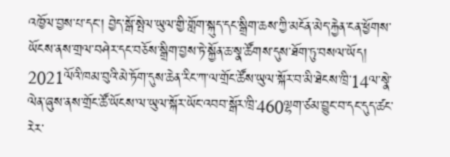འཁྱོལ་བྱས་པ་དང་། བྱེད་སྒོ་སྤེལ་ཡུལ་གྱི་གློག་སྐུད་དང་སྒྲིག་ཆས་ཀྱི་མངོན་མེད་རྐྱེན་ངན་ཕྱོགས་ཡོངས་ནས་གྲལ་བཤེར་དང་བཅོས་སྒྲིག་བྱས་ཏེ་སྐྱོན་ཆ་སྣ་ཚོགས་དུས་ཐོག་ཏུ་བསལ་ཡོད། 2021ལོའི་ཁམ་བུའི་མེ་ཏོག་དུས་ཆེན་རིང་ཀ་ལ་གྲོང་ཚོས་ཡུལ་སྐོར་བ་མི་ཐེངས་ཁྲི་14ལ་སྣེ་ལེན་ཞུས་ནས་གྲོང་ཚོ་ཡོངས་ལ་ཡུལ་སྐོར་ཡོང་འབབ་སྒོར་ཁྲི་460ལྷག་ཙམ་བྱུང་བ་དང་དུད་ཚང་རེར་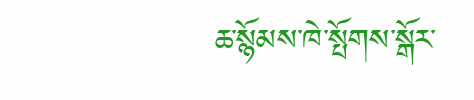ཆ་སྙོམས་ཁེ་སྤོགས་སྒོར་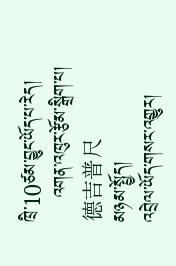ཁྲི་10ཙམ་བྱུང་ཡོད་པ་རེད།
    འགན་འཁུར་རྩོམ་སྒྲིག་པ། 德吉普尺
མཉམ་སྤྱོད།
འབྲེལ་ཡོད་གསར་འགྱུར།